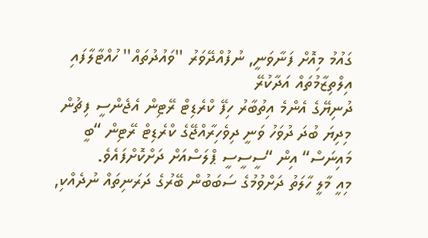ގައުމު މިއޮށް ފަނާވަނީ, ނުފުއްދޭވަރު ''ވައުދުތައް'' ހުއްޓާލާފައި އިލްތިޒާމުތައް އަދާކުރޭ
ދުނިޔޭގެ އެންމެ އިތުބާރު ހިފޭ ކްރެޑިޓް ރޭޓިން އެޖެންސީ ފިޗުން މިދިޔަ ބުދަ ދުވަހު ވަނީ ދިވެހިރާއްޖޭގެ ކްރެޑިޓް ރޭޓިން “ބީ މައިނަސް“ އިން “ސީސީސީ ޕްލަސްއަށް ދަށްކޮށްފައެވެ.
މިއީ މާލީ ހާލަތު ދަށްވުމުގެ ސަބަބުން ބޭރުގެ ދަރަނިތައް ނުދެއްކި,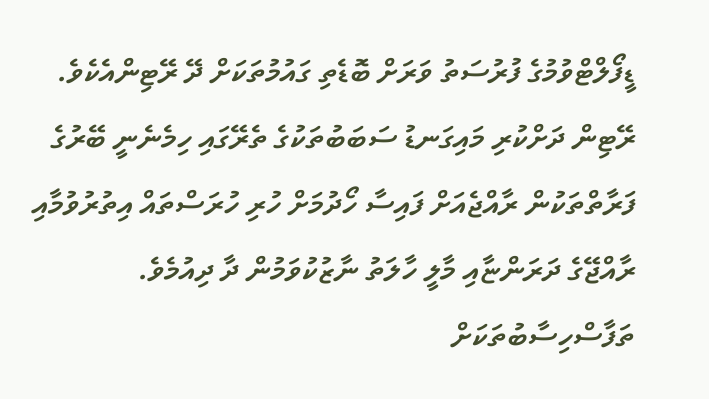ޑީފޯލްޓްވުމުގެ ފުރުސަތު ވަރަށް ބޮޑެތި ގައުމުތަކަށް ދޭ ރޭޓިންއެކެވެ.
ރޭޓިން ދަށްކުރި މައިގަނޑު ސަބަބުތަކުގެ ތެރޭގައި ހިމެނެނީ ބޭރުގެ ފަރާތްތަކުން ރާއްޖެއަށް ފައިސާ ހޯދުމަށް ހުރި ހުރަސްތައް އިތުރުވުމާއި ރާއްޖޭގެ ދަރަންޏާއި މާލީ ހާލަތު ނާޒުކުވަމުން ދާ ދިއުމެވެ.
ތަފާސްހިސާބުތަކަށް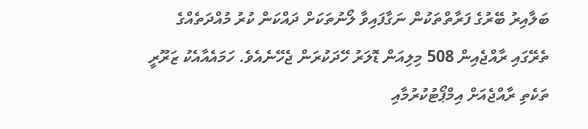ބަލާއިރު ބޭރުގެ ފަރާތްތަކުން ނަގާފައިވާ ލޯނުތަކަށް ދައްކަން ކުރު މުއްދަތެއްގެ ތެރޭގައި ރާއްޖެއިން 508 މިލިއަން ޑޮލަރު ހޭދަކުރަން ޖެހޭނެއެވެ. ހަމައެއާއެކު ޒަރޫރީ ތަކެތި ރާއްޖެއަށް އިމްޕޯޓުކުރުމާއި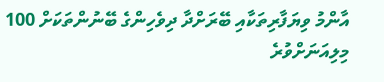އާންމު ވިޔަފާރިތަކާއި ބޭރަށްދާ ދިވެހިންގެ ބޭނުންތަކަށް 100 މިލިއަނަށްވުރެ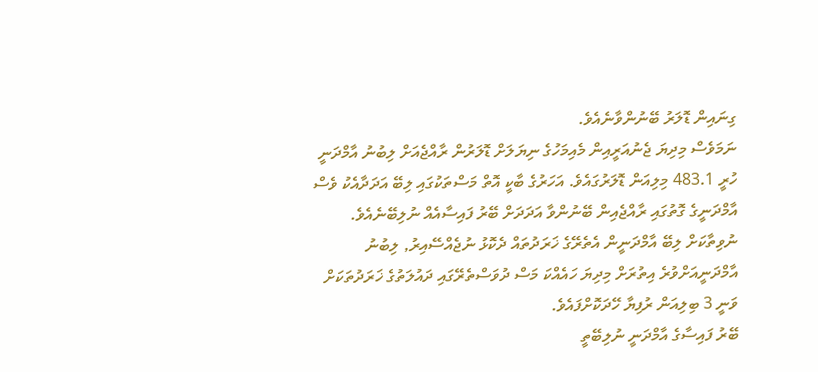ގިނައިން ޑޮލަރު ބޭނުންވާނެއެވެ.
ނަމަވެސް މިދިޔަ ޖެނުއަރީއިން މެއިމަހުގެ ނިޔަލަށް ޑޮލަރުން ރާއްޖެއަށް ލިބުނު އާމްދަނީ ހުރީ 483.1 މިލިއަން ޑޮލަރުގައެވެ. އަހަރުގެ ބާކީ އޮތް މަސްތަކުގައި ލިބޭ އަދަދާއެކު ވެސް އާމްދަނީގެ ގޮތުގައި ރާއްޖެއިން ބޭނުންވާ އަދަދަށް ބޭރު ފައިސާއެއް ނުލިބޭނެއެވެ. ނުވިތާކަށް ލިބޭ އާމްދަނީން އެތެރޭގެ ޚަރަދުތައް ދެކޮޅު ނުޖެއްސޭއިރު, ލިބުނު އާމްދަނީއަށްވުރެ އިތުރަށް މިދިޔަ ހައެއްކަ މަސް ދުވަސްތެރޭގައި ދައުލަތުގެ ޚަރަދުތަކަށް ވަނީ 3 ބިލިއަން ރުފިޔާ ހޭދަކޮށްފައެވެ.
ބޭރު ފައިސާގެ އާމްދަނީ ނުލިބޭތީ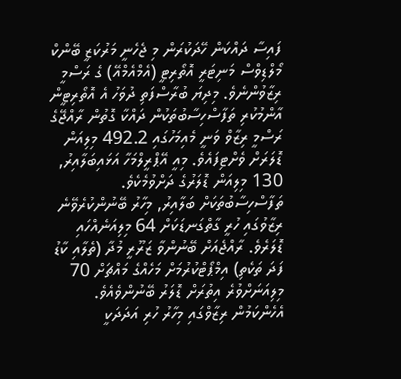ފައިސާ ދައްކަން ހޭދަކުރަން މި ޖެހެނީ މަރުކަޒީ ބޭންކް މޯލްޑިވްސް މަނިޓަރީ އޮތޯރިޓީ (އެމްއެމްއޭ) ގެ ރަސްމީ ރިޒާވުންނެވެ. މިދިޔަ ބުރާސްފަތި ދުވަހު އެ އޮތޯރިޓީން އާންމުކުރި ތަފާސްހިސާބުތަކުން ދައްކާ ގޮތުން ރާއްޖޭގެ ރަސްމީ ރިޒާވް ވަނީ މެއިމަހުގައި 492.2 މިލިއަން ޑޮލަރަށް ވެށްޓިފައެވެ. މިއީ އޭޕްރީލްމަހާ އަޅައިބަލާއިރު, 130 މިލިއަން ޑޮލަރުގެ ދަށްވުމެކެވެ.
ތަފާސްހިސާބުތަކަށް ބަލާއިރު, މިހާރު ބޭނުންކުރެވޭނެ ރިޒާވުގައި ހުރީ ގާތްގަނޑަކަށް 64 މިލިއަނެއްހައި ޑޮލަރެވެ. ރާއްޖެއަށް ބޭނުންވާ ޒަރޫރީ މުދާ (ތެލާއި ކާޑު ފަދަ ތަކެތި) އިމްޕޯޓްކުރުމަށް މަހެއްގެ މައްޗަށް 70 މިލިއަނަށްވުރެ އިތުރަށް ޑޮލަރު ބޭނުންވެއެވެ. އެހެންކަމުން ރިޒާވްގައި މިހާރު ހުރި އަދަދަކީ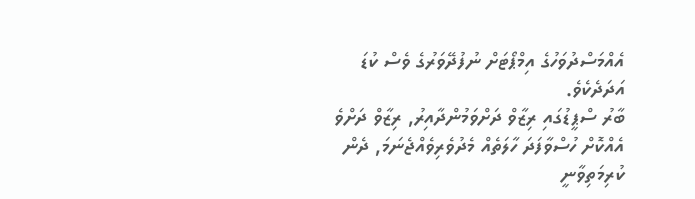އެއްމަސްދުވަހުގެ އިމްޕޯޓަށް ނުފުދޭވަރުގެ ވެސް ކުޑަ އަދަދެކެވެ.
ބާރު ސްޕީޑުގައި ރިޒާވް ދަށްވަމުންދާއިރު, ރިޒާވް ދަށްވެ އެއްކޮށް ހުސްވާފަދަ ހާލަތެއް މެދުވެރިވެއްޖެނަމަ, ދެން ކުރިމަތިވާނީ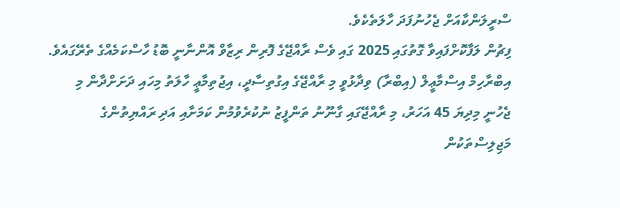ސްރީލަންކާއަށް ޖެހުނުފަދަ ހާލަތެކެވެ.
ފިޗުން ލަފާކޮށްފައިވާ ގޮތުގައި 2025 ގައި ވެސް ރާއްޖޭގެ ފޮރިން ރިޒާވް އޮންނާނީ ބޮޑު ހާސްކަމެއްގެ ތެރޭގައެވެ.
އިބްރާހިމް އިސްމާޢީލް (އިބްރާ) ވިދާޅުވީ މި ރާއްޖޭގެ އިގުތިސާދީ، އިޖުތިމާޢީ ހާލަތު މިހައި ދަށަށްދާން މި ޖެހުނީ މިދިޔަ 45 އަހަރު، މި ރާއްޖޭގައި ގާނޫނު ތަންފީޒު ނުކުރެވުމުން ކަމަށާއި އަދި ރައްޔިތުންގެ މަޖިލިސްތަކުން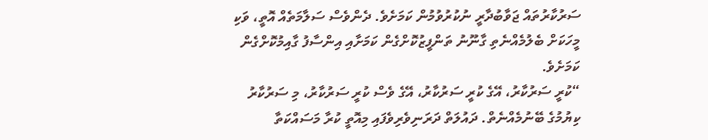ސަރުކާރުތައް ޖަވާބުދާރީ ނުކުރުވުމުން ކަމަށެވެ. ދެންވެސް ސަލާމަތެއް އޮތީ، ވަކި މީހަކަށް ބެލުމެއްނެތި ގާނޫނު ތަންފީޒުކޮށްގެން ކަމަށާއި އިންސާފު ގާއިމުކޮށްގެން ކަމަށެވެ.
“ކުރީ ސަރުކާރު، އޭގެ ކުރީ ސަރުކާރު، އޭގެ ވެސް ކުރީ ސަރުކާރު، މި ސަރުކާރު ކިޔުމުގެ ބޭނުމެއްނެތް. ދައުލަތް ދަރަނިވެރިވެފައި މިއޮތީ ކުރާ މަސައްކަތާ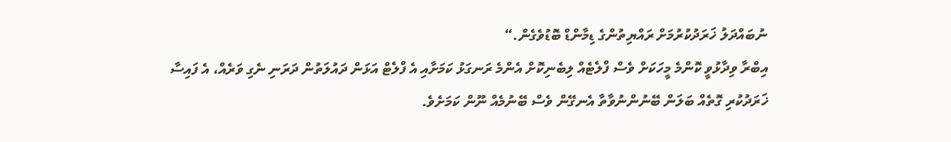ނުބައްދަލު ޚަރަދުކުރުމަށް ރައްޔިތުންގެ ޑިމާންޑް ބޮޑުވެގެން.“
އިބްރާ ވިދާޅުވީ ކޮންމެ މީހަކަށް ވެސް ފްލެޓެއް ލިބެނިކޮށް އެންމެ ރަނގަޅު ކަމަށާއި އެ ފްލެޓް އަޅަން ދައުލަތުން ދަރަނި ނެގި ވަރެއް، އެ ފައިސާ ޚަރަދުކުރި ގޮތެއް ބަލަން ބޭނުންނުވާތާ އެނގޭން ވެސް ބޭނުމެއް ނޫން ކަމަށެވެ.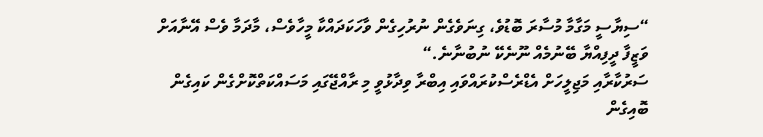“ސިޔާސީ މަގާމާ މުސާރަ ބޮޑުވެ، ގިނަވެގެން ނުރުހިގެން ވާހަކަދައްކާ މީހާވެސް، މާދަމާ ވެސް އޭނާއަށް ވަޒީފާ ދީފިއްޔާ ބޭނުމެއް ނޫނެކޭ ނުބުނާނެ.“
ސަރުކާރާއި މަޖިލީހަށް އެޑްރެސްކުރައްވައި އިބްރާ ވިދާޅުވީ މި ރާއްޖޭގައި މަސައްކަތްކޮށްގެން ކައިގެން ބޮއިގެން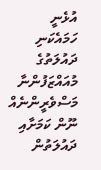އުޅެނީ ހަމައެކަނި ދައުލަތުގެ މުއައްޒަފުންނާ މަސްވެރީންނެއް ނޫން ކަމަށާއި ދައުލަތުން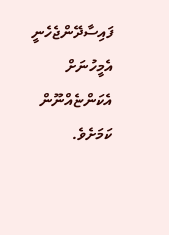ފައިސާދޭންޖެހެނީ އެމީހުނަށް އެކަންޏެއްނޫން ކަމަށެވެ.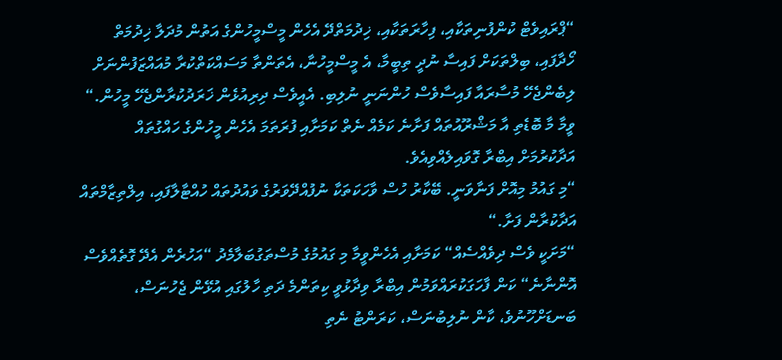“ޕްރައިވެޓް ކުންފުނިތަކާއި، ފިހާރަތަކާއި، ޚިދުމަތްދޭ އެހެން މީސްމީހުންގެ އަތުން މުދަލާ ޚިދުމަތް ހޯދާފައި، ބިލްތަކަށް ފައިސާ ނުދީ ތިބީމާ، އެ މީސްމީހުނާ، އެތަންތާ މަސައްކަތްކުރާ މުއައްޒަފުންނަށް ލިބެންޖެހޭ މުސާރައާ ފައިސާވެސް ހުންނަނީ ނުލިބި. އެއީވެސް ދިރިއުޅެން ޚަރަދުކުރާންޖެހޭ މީހުން.“
ވީމާ މާ ބޮޑެތި އާ މަޝްރޫއުތައް ފަށާނެ ކަމެއް ނެތް ކަމަށާއި ފުރަތަމަ އެހެން މީހުންގެ ހައްގުތައް އަދާކުރުމަށް އިބްރާ ގޮވައިލެއްވިއެވެ.
“މި ގައުމު މިއޮށް ފަނާވަނީ. ބޭކާރު ހުސް ވާހަކަތަކާ ނުފުއްދޭވަރުގެ ވައުދުތައް ހުއްޓާލާފައި، އިލްތިޒާމްތައް އަދާކުރާން ފަށާ.“
“މަށަކީ ވެސް ދިވެއްސެއް“ ކަމަށާއި އެހެންވީމާ މި ގައުމުގެ މުސްތަގުބަލާމެދު “އަހުރެން އެދޭ ގޮތެއްވެސް އޮންނާނެ“ ކަން ފާހަގަކުރައްވަމުން އިބްރާ ވިދާޅުވީ ކިތަންމެ ދަތި ހާލުގައި އުޅޭން ޖެހުނަސް، ބަނޑަށްހޫނުވެ، ކާން ނުލިބުނަސް، ކަރަންޓު ނެތި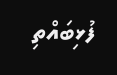ފުޅިބައްތި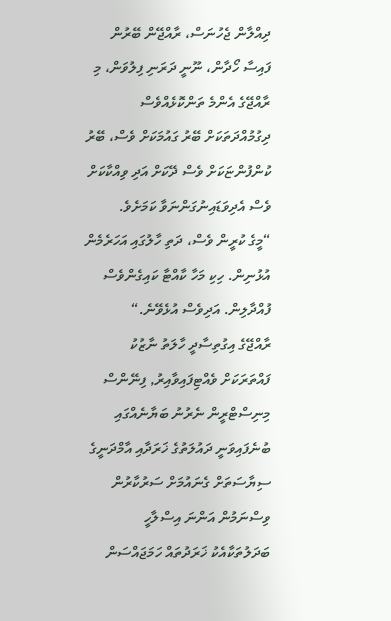ދިއްލާން ޖެހުނަސް، ރާއްޖޭން ބޭރުން ފައިސާ ހޯދާން، ނޫނީ ދަރަނި ފިލުވަން، މި ރާއްޖޭގެ އެންމެ ތަންކޮޅެއްވެސް ދިގުމުއްދަތަކަށް ބޭރު ގައުމަކަށް ވެސް، ބޭރު ކުންފުންޏަކަށް ވެސް ދޭކަށް އަދި ވިއްކާކަށް ވެސް އެދިވަޑައިނުގަންނަވާ ކަމަށެވެ.
“މީގެ ކުރީން ވެސް، ދަތި ހާލުގައި އަހަރެމެން އުޅުނިން. ހިކި މަހާ ކާއްޓާ ކައިގެންވެސް ފުއްދާލިން. އަދިވެސް އުޅެވޭނެ.“
ރާއްޖޭގެ އިގުތިސާދީ ހާލަތު ނާޒުކު ފައްތަރަކަށް ވެއްޓިފައިވާއިރު, ފިނޭންސް މިނިސްޓްރީން ނެރުނު ބަޔާނެއްގައި ބުނެފައިވަނީ ދައުލަތުގެ ޚަރަދާއި އާމްދަނީގެ ސިޔާސަތަށް ގެނައުމަށް ސަރުކާރުން ވިސްނަމުން އަންނަ އިސްލާހީ ބަދަލުތަކާއެކު ޚަރަދުތައް ހަމަޖައްސަން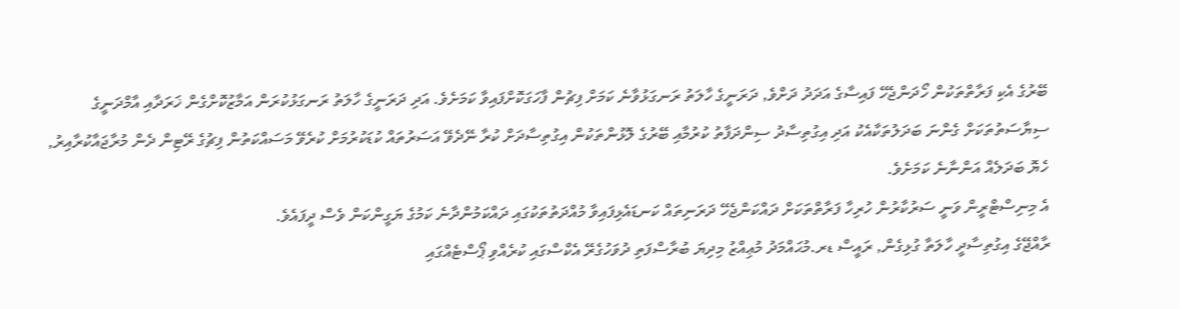ބޭރުގެ އެކި ފަރާތްތަކުން ހޯދަންޖެހޭ ފައިސާގެ އަދަދު ދަށްވެ, ދަރަނީގެ ހާލަތު ރަނގަޅުވާނެ ކަމަށް ފިޗުން ފާހަގަކޮށްފައިވާ ކަމަށެވެ. އަދި ދަރަނީގެ ހާލަތު ރަނގަޅުކުރަން އަމާޒުކޮށްގެން ޚަރަދާއި އާމްދަނީގެ ސިޔާސަތުތަކަށް ގެންނަ ބަދަލުތަކާއެކު އަދި އިގުތިސާދު ސިންދަފާތު ކުރުމާއި ބޭރުގެ ލޮޅުންތަކުން އިގުތިސާދަށް ކުރާ ނޭދެވޭ އަސަރުތައް ކުޑަކުރުމަށް ކުރެވޭ މަސައްކަތުން ފިޗުގެ ރޭޓިން ދެން މުރާޖައާކުރާއިރު, ހެޔޮ ބަދަލެއް އަންނާނެ ކަމަށެވެ.
އެ މިނިސްޓްރީން ވަނީ ސަރުކާރުން ހުރިހާ ފަރާތްތަކަށް ދައްކަންޖެހޭ ދަރަނިތައް ކަނޑައެޅިފައިވާ މުއްދަތުތަކުގައި ދައްކަމުންދާނެ ކަމުގެ ޔަގީންކަން ވެސް ދީފައެވެ.
ރާއްޖޭގެ އިގުތިސާދީ ހާލަތާ ގުޅިގެން, ރައީސް ޑރ.މުޙައްމަދު މުޢިއްޒު މިދިޔަ ބުރާސްފަތި ދުވަހުގެރޭ އެކްސްގައި ކުރެއްވި ޕޯސްޓެއްގައި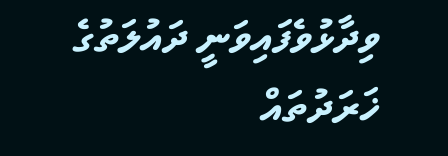ވިދާޅުވެފައިވަނީ ދައުލަތުގެ ޚަރަދުތައް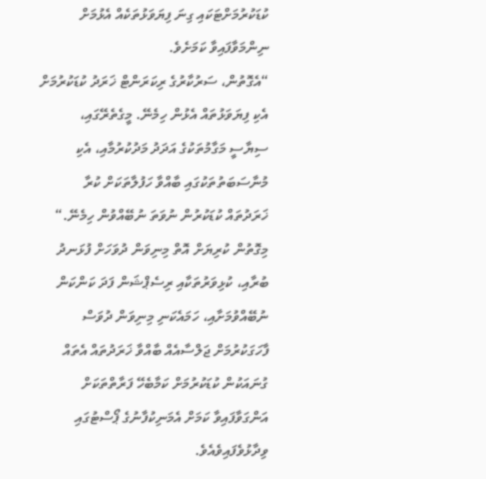ކުޑަކުރުމަށްޓަކައި ގިނަ ފިޔަވަޅުތަކެއް އެޅުމަށް ނިންމަވާފައިވާ ކަމަށެވެ.
“އެގޮތުން، ސަރުކާރުގެ ރިކަރަންޓް ޚަރަދު ކުޑަކުރުމަށް އެކި ފިޔަވަޅުތައް އެޅުން ހިމެނޭ. މީގެތެރޭގައި، ސިޔާސީ މަގާމުތަކުގެ އަދަދު މަދުކުރުމާއި، އެކި މުނާސަބަތުތަކުގައި ބާއްވާ ހަފުލާތަކަށް ކުރާ ޚަރަދުތައް ކުޑަކުރުން ނުވަތަ ނުބޭއްވުން ހިމެނޭ.“
މިގޮތުން ކުރިޔަށް އޮތް މިނިވަން ދުވަހަށް ފުޅަނދު ބުރާއި، ކުޅިވަރުތަކާއި ރިސެޕްޝަން ފަދަ ކަންކަން ނުބޭއްވުމަށާއި، ހަމައެކަނި މިނިވަން ދުވަސް ފާހަގަކުރުމަށް ޖަލްސާއެއް ބާއްވާ ޚަރަދުތައް އެތައް ގުނައަކުން ކުޑަކުރުމަށް ކަމާބެހޭ ފަރާތްތަކަށް އަންގަވާފައިވާ ކަމަށް އެމަނިކުފާނުގެ ޕޯސްޓުގައި ވިދާޅުވެފައިވެއެވެ.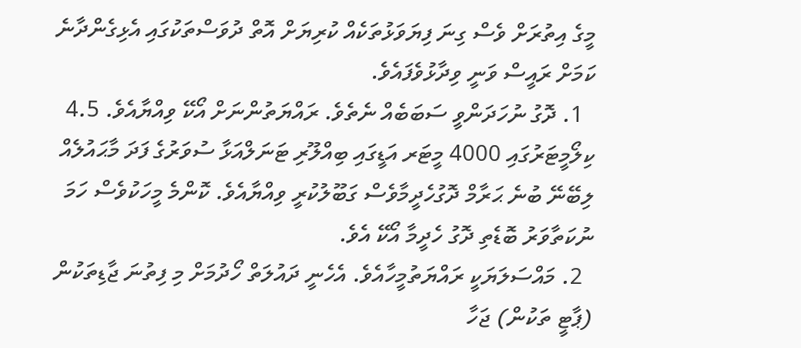މީގެ އިތުރަށް ވެސް ގިނަ ފިޔަވަޅުތަކެއް ކުރިޔަށް އޮތް ދުވަސްތަކުގައި އެޅިގެންދާނެ ކަމަށް ރައީސް ވަނީ ވިދާޅުވެފައެވެ.
  1. ދޮގު ނުހަދަންވީ ސަބަބެއް ނެތެވެ. ރައްޔަތުންނަށް އޯކޭ ވިއްޔާއެވެ. 4.5 ކިލޯމީޓަރުގައި 4000 މީޓަރ އަޑީގައި ބިއްލޫރި ޓަނަލްއަޅާ ސުވަރުގެ ފަދަ މާޙައުލެއް ލިބޭނޭ ބުނެ ޙަރާމް ދޮގުހެދީމާވެސް ގަބޫލުކުރީ ވިއްޔާއެވެ. ކޮންމެ މީހަކުވެސް ހަމަ ނުކަތާވަރު ބޮޑެތި ދޮގު ހެދީމާ އޯކޭ އެވެ.
  2. މައްސަލަޔަކީ ރައްޔަތުމީހާއެވެ. އެހެނީ ދައުލަތް ހޯދުމަށް މި ފިތުނަ ޖާޑިތަކުން (ޕާޓީ ތަކުން) ޖަހާ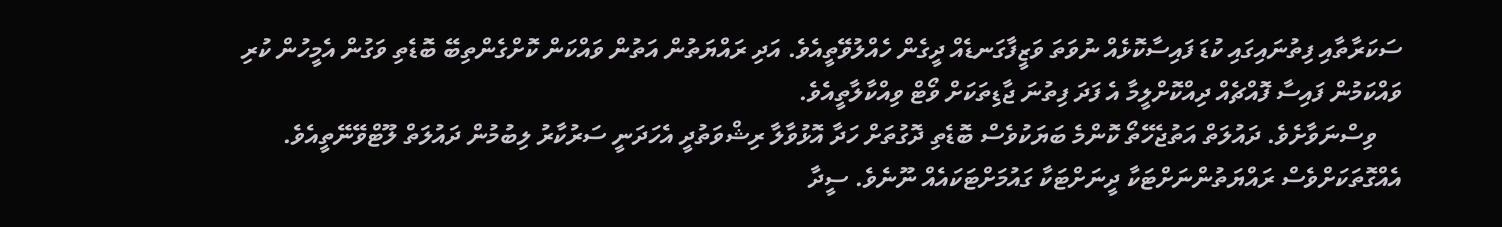ސަކަރާތާއި ފިތުނައިގައި ކުޑަ ފައިސާކޮޅެއް ނުވަތަ ވަޒީފާގަނޑެއް ދީގެން ހެއްލުވޭތީއެވެ. އަދި ރައްޔަތުން އަތުން ވައްކަން ކޮށްގެންތިބޭ ބޮޑެތި ވަގުން އެމީހުން ކުރި ވައްކަމުން ފައިސާ ފޮއްޗެއް ދިއްކޮށްލީމާ އެ ފަދަ ފިތުނަ ޖާޑިތަކަށް ވޯޓް ވިއްކާލާތީއެވެ.
    ވިސްނަވާށެވެ. ދައުލަތް އަތުޖެހޭތޯ ކޮންމެ ބަޔަކުވެސް ބޮޑެތި ދޮގުތަށް ހަދާ އޮޅުވާލާ ރިޝްވަތުދީ އެހަދަނީ ސަރުކާރު ލިބުމުން ދައުލަތް ލޫޓްވޭނޭތީއެވެ. އެއްގޮތަކަށްވެސް ރައްޔަތުންނަށްޓަކާ ދީނަށްޓަކާ ގައުމަށްޓަކައެއް ނޫނެވެ. ސީދާ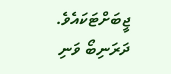ޖީބަށްޓަކައެވެ. ދަރަނިބޯ ވަނި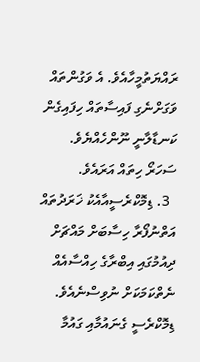ރައްޔަތުމީހާއެވެ. އެ ވަގުންތައް ވަގަށްނެގި ފައިސާތައް ހިފައިގެން ކަނޑާލާނީ ނޫންހެއްޔެވެ. ސަހަރޯ ހިތައް އަރައެވެ.
  3. ޑިމޮކްރެސީއާއެކު ޚަރަދުތައް އަތްނުފޯރާ ހިސާބަށް މައްޗަށް ދިއުމުގައި އިބްރާގެ ހިއްސާއެއް ނެތްކަމަކަށް ނުވިސްނެއެވެ. ޑިމޮކްރެސީ ގެނައުމާއި ގައުމާ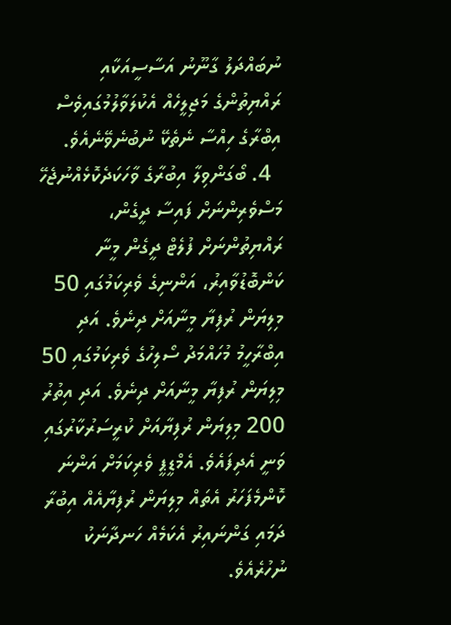ނުބައްދަލު ގާނޫނު އަސާސީއަކާއި ރައްޔިތުންގެ މަޖިލީހެއް އެކުލަވާލުމުގައިވެސް އިބްރާގެ ހިއްސާ ނެތެކޭ ނުބުނެވޭނެއެވެ.
  4. ބޯގަންވިލާ އިބުރާގެ ވާހަކަދެކޮޅެއްނުޖެހޭ މަސްވެރިންނަށް ފައިސާ ދީގެން، ރައްޔިތުންނަށް ފުލެޓް ދީގެން މީނާ ކަންބޮޑުވާއިރު، އަންނިގެ ވެރިކަމުގައި 50 މިލިޔަން ރުފިޔާ މީނާއަށް ދިނެވެ. އަދި އިބްރާހީމު މުހައްމަދު ސޯލިހުގެ ވެރިކަމުގައި 50 މިލިޔަން ރުފިޔާ މީނާއަށް ދިނެވެ. އަދި އިތުރު 200 މިލިޔަން ރުފިޔާއަށް ކުރީސަރުކާރުގައި ވަނީ އެދިފައެވެ. އެމްޑީޕީ ވެރިކަމަށް އަންނަ ކޮންމެފަހަރު އެތައް މިލިޔަން ރުފިޔާއެއް އިބުރާ ދަމައި ގަންނައިރު އެކަމެއް ހަނދާނަކު ނުހުރެއެވެ.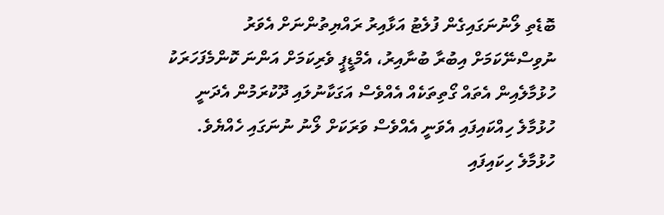ބޮޑެތި ލޯނުނަގައިގެން ފުލެޓު އަޅާއިރު ރައްޔިތުންނަށް އެވަރު ނުވިސްނޭކަމަށް އިބުރާ ބުނާއިރު، އެމްޑީޕީ ވެރިކަމަށް އަންނަ ކޮންމެފަހަރަކު ހުޅުމާލެއިން އެތައް ގޯތިތަކެއް އެއްވެސް އަގަކާނުލައި ދޫކުރަމުން އެދަނީ ހުޅުމާލެ ހިއްކައިފައި އެވަނީ އެއްވެސް ވަރަކަށް ލޯނު ނުނަގައި ހެއްޔެވެ. ހުޅުމާލެ ހިކައިފައި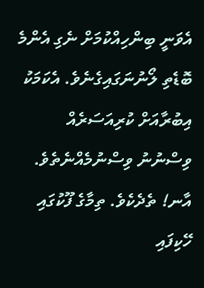އެވަނީ ބިންހިއްކުމަށް ނެގި އެންމެ ބޮޑެތި ލޯނުނަގައިގެނެވެ. އެކަމަކު އިބުރާއަށް ކުރިއަސަރެއް ވިސްނުނު ވިސްނުމެއްނެތެވެ. އާނ! ތެދެކެވެ. ތިމާގެ ފޫކުގައި ހޭކިފައި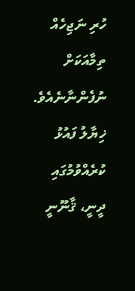ހުރި ނަޖިހެއް ތިމާއަކަށް ނުފެންނާނެއެވެ.
ޚިޔާލު ފައުޅު ކުރެއްވުމުގައި ދީނީ، ޤާނޫނީ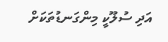އަދި ސުލޫކީ މިންގަނޑުތަކަށް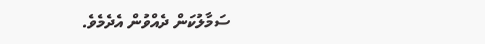ސަމާލުކަން ދެއްވުން އެދެމެވެ.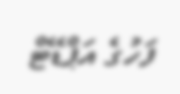ފަހުގެ އަޕްޑޭޓް